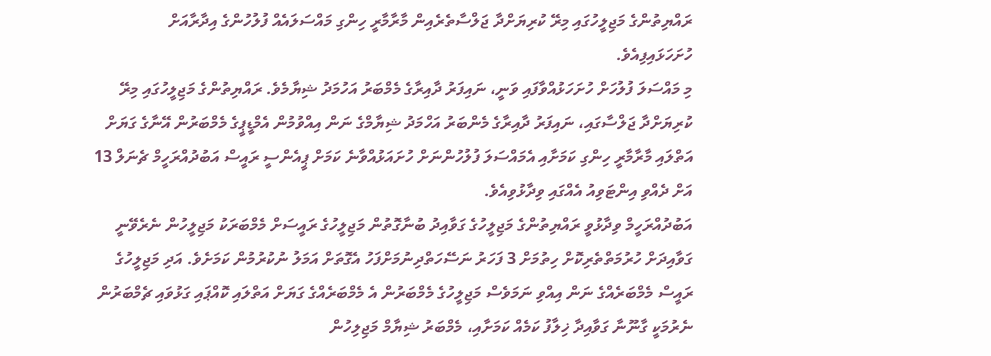ރައްޔިތުންގެ މަޖިލީހުގައި މިރޭ ކުރިޔަށްދާ ޖަލްސާތެރެއިން މާރާމާރީ ހިންގި މައްސަލައެއް ފުލުހުންގެ އިދާރާއަށް ހުށަހަޅައިފިއެވެ.
މި މައްސަލަ ފުލުހަށް ހުށަހަޅުއްވާފައި ވަނީ، ނައިފަރު ދާއިރާގެ މެމްބަރު އަހުމަދު ޝިޔާމެވެ. ރައްޔިތުންގެ މަޖިލީހުގައި މިރޭ ކުރިޔަށްދާ ޖަލްސާގައި، ނައިފަރު ދާއިރާގެ މެންބަރު އަހްމަދު ޝިޔާމްގެ ނަން އިއްވުމުން އެމްޑީޕީގެ މެމްބަރުން އޭނާގެ ގަޔަށް އަތްލައި މާރާމާރީ ހިންގި ކަމަށާއި އެމައްސަލަ ފުލުހުންނަށް ހުށައަޅުއްވާނެ ކަމަށް ޕީއެންސީ ރައީސް އަބުދުއްރަހީމް ޗެނަލް 13 އަށް ދެއްވި އިންޓަވިއު އެއްގައި ވިދާޅުވިއެވެ.
އަބުދުއްރަހީމް ވިދާޅުވީ ރައްޔިތުންގެ މަޖިލީހުގެ ގަވާއިދު ބުނާގޮތުން މަޖިލީހުގެ ރައީސަށް މެމްބަރަކު މަޖިލީހުން ނެރެވޭނީ ގަވާއިދަށް ހުރުމަތްތެރިކޮށް ހިތުމަށް 3 ފަހަރު ނަސޭހަތްދިނުމަށްފަހު އެގޮތަށް އަމަލު ނުކުރުމުން ކަމަށެވެ. އަދި މަޖިލީހުގެ ރައީސް މެމްބަރެއްގެ ނަން އިއްވި ނަމަވެސް މަޖިލީހުގެ މެމްބަރުން އެ މެމްބަރެއްގެ ގަޔަށް އަތްލައި ކޮއްޕައި ގަޅުވައި ޗެމްބަރުން ނެރުމަކީ ގާނޫނާ ގަވާއިދާ ޚިލާފު ކަމެއް ކަމަށާއި، މެމްބަރު ޝިޔާމް މަޖިލިހުން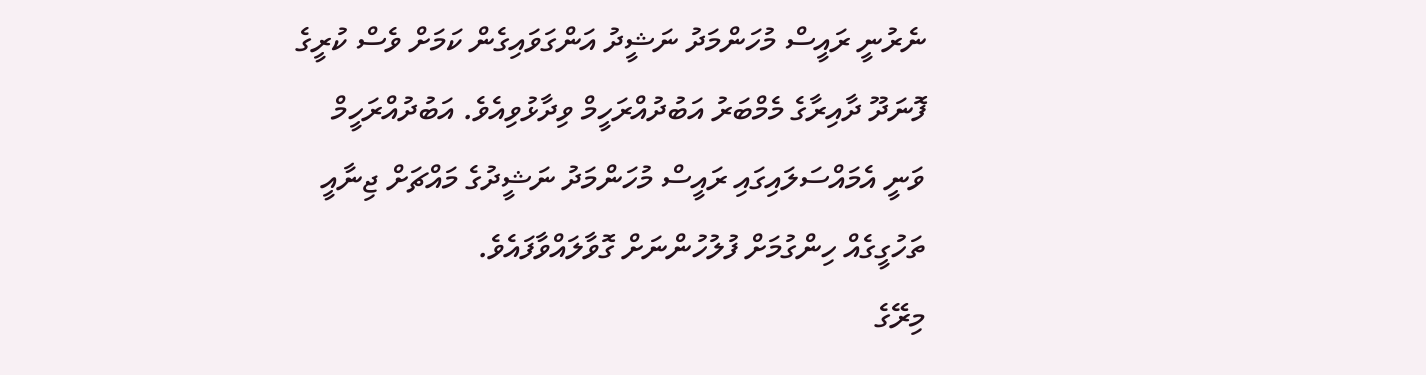ނެރުނީ ރައީސް މުހަންމަދު ނަޝީދު އަންގަވައިގެން ކަމަށް ވެސް ކުރީގެ ފޮނަދޫ ދާއިރާގެ މެމްބަރު އަބުދުއްރަހީމް ވިދާޅުވިއެވެ. އަބުދުއްރަހީމް ވަނީ އެމައްސަލައިގައި ރައީސް މުހަންމަދު ނަޝީދުގެ މައްޗަށް ޖިނާއީ ތަހުގީގެއް ހިންގުމަށް ފުލުހުންނަށް ގޮވާލައްވާފައެވެ.
މިރޭގެ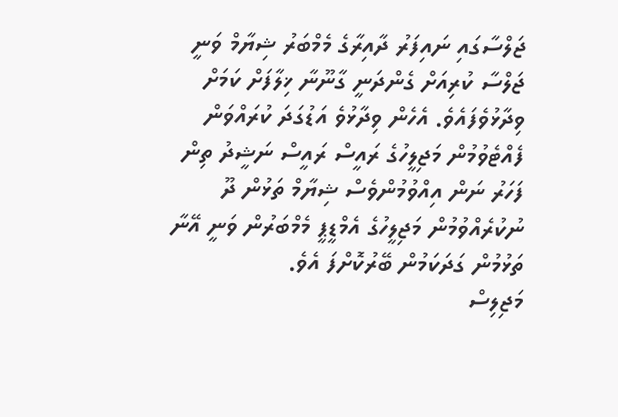ޖަލްސާގައި ނައިފަރު ދާއިރާގެ މެމްބަރު ޝިޔާމް ވަނީ ޖަލްސާ ކުރިއަށް ގެންދަނީ ގާނޫނާ ޚިލާފަށް ކަމަށް ވިދާޅުވެފައެވެ. އެހެން ވިދާޅުވެ އަޑުގަދަ ކުރައްވަން ފެއްޓެވުމުން މަޖިލީހުގެ ރައީސް ރައީސް ނަޝީދު ތިން ފަހަރު ނަން އިއްވުމުންވެސް ޝިޔާމް ތަޅުން ދޫ ނުކުރެއްވުމުން މަޖިލީހުގެ އެމްޑީޕީ މެމްބަރުން ވަނީ އޭނާ ތަޅުމުން ގަދަކަމުން ބޭރުކޮށްފަ އެވެ.
މަޖިލިސް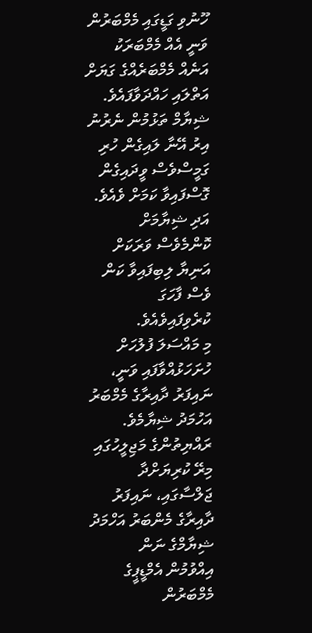ހޫނުވި ގަޑީގައި މެމްބަރުން ވަނީ އެއް މެމްބަރަކު އަނެއް މެމްބަރެއްގެ ގަޔަށް އަތްލައި ހައްދަވާފައެވެ. ޝިޔާމް ތަޅުމުން ނެރުނު އިރު އޭނާ ލައިގެން ހުރި ގަމީސްވެސް ވީދައިގެން ގޮސްފައިވާ ކަމަށް ވެއެވެ. އަދި ޝިޔާމަށް ކޮންމެވެސް ވަރަކަށް އަނިޔާ ލިބިފައިވާ ކަން ވެސް ފާހަގަ ކުރެވިފައިވެއެވެ.
މި މައްސަލަ ފުލުހަށް ހުށަހަޅުއްވާފައި ވަނީ، ނައިފަރު ދާއިރާގެ މެމްބަރު އަހުމަދު ޝިޔާމެވެ. ރައްޔިތުންގެ މަޖިލީހުގައި މިރޭ ކުރިޔަށްދާ ޖަލްސާގައި، ނައިފަރު ދާއިރާގެ މެންބަރު އަހްމަދު ޝިޔާމްގެ ނަން އިއްވުމުން އެމްޑީޕީގެ މެމްބަރުން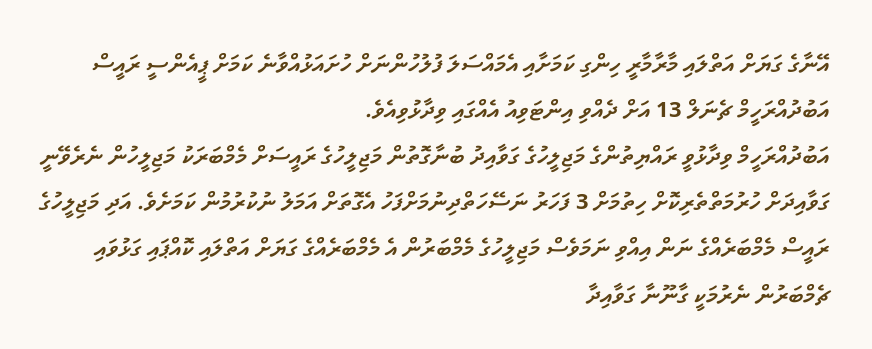އޭނާގެ ގަޔަށް އަތްލައި މާރާމާރީ ހިންގި ކަމަށާއި އެމައްސަލަ ފުލުހުންނަށް ހުށައަޅުއްވާނެ ކަމަށް ޕީއެންސީ ރައީސް އަބުދުއްރަހީމް ޗެނަލް 13 އަށް ދެއްވި އިންޓަވިއު އެއްގައި ވިދާޅުވިއެވެ.
އަބުދުއްރަހީމް ވިދާޅުވީ ރައްޔިތުންގެ މަޖިލީހުގެ ގަވާއިދު ބުނާގޮތުން މަޖިލީހުގެ ރައީސަށް މެމްބަރަކު މަޖިލީހުން ނެރެވޭނީ ގަވާއިދަށް ހުރުމަތްތެރިކޮށް ހިތުމަށް 3 ފަހަރު ނަސޭހަތްދިނުމަށްފަހު އެގޮތަށް އަމަލު ނުކުރުމުން ކަމަށެވެ. އަދި މަޖިލީހުގެ ރައީސް މެމްބަރެއްގެ ނަން އިއްވި ނަމަވެސް މަޖިލީހުގެ މެމްބަރުން އެ މެމްބަރެއްގެ ގަޔަށް އަތްލައި ކޮއްޕައި ގަޅުވައި ޗެމްބަރުން ނެރުމަކީ ގާނޫނާ ގަވާއިދާ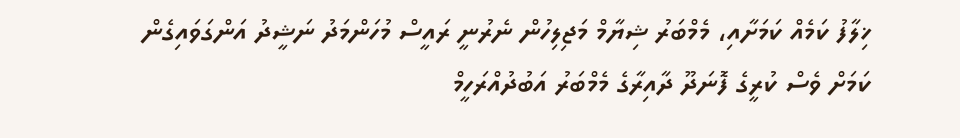ޚިލާފު ކަމެއް ކަމަށާއި، މެމްބަރު ޝިޔާމް މަޖިލިހުން ނެރުނީ ރައީސް މުހަންމަދު ނަޝީދު އަންގަވައިގެން ކަމަށް ވެސް ކުރީގެ ފޮނަދޫ ދާއިރާގެ މެމްބަރު އަބުދުއްރަހީމް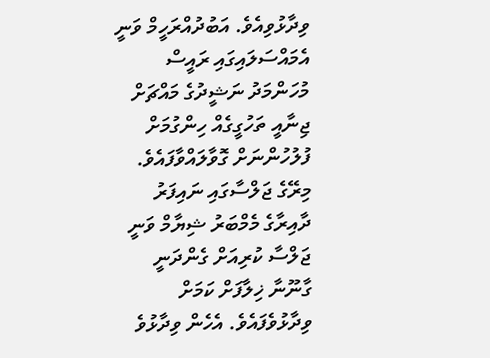ވިދާޅުވިއެވެ. އަބުދުއްރަހީމް ވަނީ އެމައްސަލައިގައި ރައީސް މުހަންމަދު ނަޝީދުގެ މައްޗަށް ޖިނާއީ ތަހުގީގެއް ހިންގުމަށް ފުލުހުންނަށް ގޮވާލައްވާފައެވެ.
މިރޭގެ ޖަލްސާގައި ނައިފަރު ދާއިރާގެ މެމްބަރު ޝިޔާމް ވަނީ ޖަލްސާ ކުރިއަށް ގެންދަނީ ގާނޫނާ ޚިލާފަށް ކަމަށް ވިދާޅުވެފައެވެ. އެހެން ވިދާޅުވެ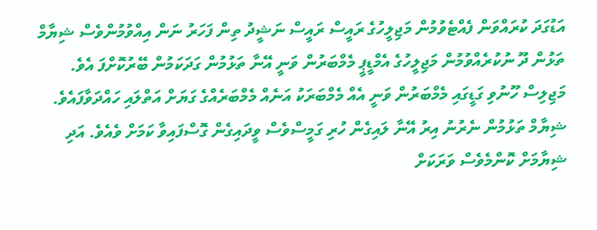އަޑުގަދަ ކުރައްވަން ފެއްޓެވުމުން މަޖިލީހުގެ ރައީސް ރައީސް ނަޝީދު ތިން ފަހަރު ނަން އިއްވުމުންވެސް ޝިޔާމް ތަޅުން ދޫ ނުކުރެއްވުމުން މަޖިލީހުގެ އެމްޑީޕީ މެމްބަރުން ވަނީ އޭނާ ތަޅުމުން ގަދަކަމުން ބޭރުކޮށްފަ އެވެ.
މަޖިލިސް ހޫނުވި ގަޑީގައި މެމްބަރުން ވަނީ އެއް މެމްބަރަކު އަނެއް މެމްބަރެއްގެ ގަޔަށް އަތްލައި ހައްދަވާފައެވެ. ޝިޔާމް ތަޅުމުން ނެރުނު އިރު އޭނާ ލައިގެން ހުރި ގަމީސްވެސް ވީދައިގެން ގޮސްފައިވާ ކަމަށް ވެއެވެ. އަދި ޝިޔާމަށް ކޮންމެވެސް ވަރަކަށް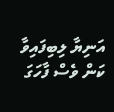އަނިޔާ ލިބިފައިވާ ކަން ވެސް ފާހަގަ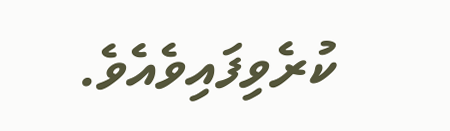ކުރެވިފައިވެއެވެ.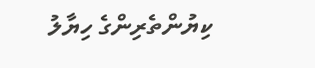ކިޔުންތެރިންގެ ހިޔާލު